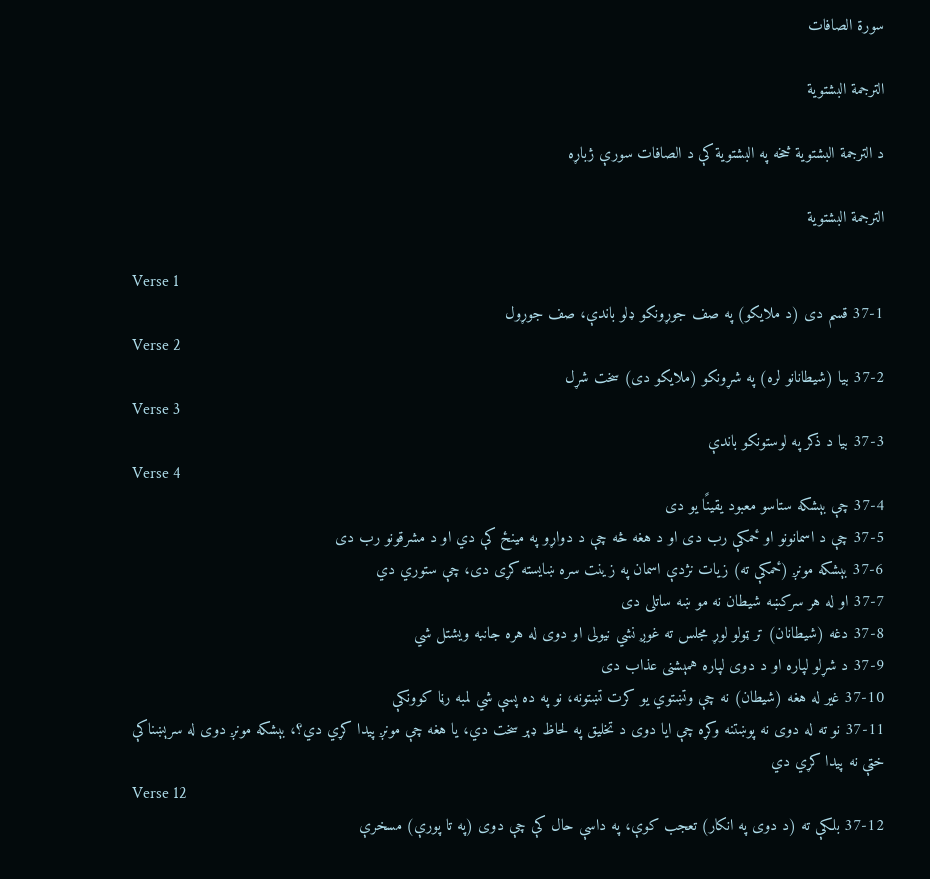سورة الصافات

الترجمة البشتوية

د الترجمة البشتوية څخه په البشتوية کې د الصافات سورې ژباړه

الترجمة البشتوية

Verse 1
37-1 قسم دى (د ملايكو) په صف جوړونكو ډلو باندې، صف جوړول
Verse 2
37-2 بیا (شیطانانو لره) په شړونكو (ملايكو دى) سخت شړل
Verse 3
37-3 بیا د ذكر په لوستونكو باندې
Verse 4
37-4 چې بېشكه ستاسو معبود یقینًا یو دى
37-5 چې د اسمانونو او ځمكې رب دى او د هغه څه چې د دواړو په مینځ كې دي او د مشرقونو رب دى
37-6 بېشكه مونږ (ځمكې ته) زیات نژدې اسمان په زینت سره ښايسته كړى دى، چې ستوري دي
37-7 او له هر سركښه شیطان نه مو ښه ساتلى دى
37-8 دغه (شیطانان) تر ټولو لوړ مجلس ته غوږ نشي نیولى او دوى له هره جانبه ویشتل شي
37-9 د شړلو لپاره او د دوى لپاره همېشنى عذاب دى
37-10 غیر له هغه (شیطان) نه چې وتښتوي یو كرت تښتونه، نو په ده پسې شي لمبه رڼا كوونكې
37-11 نو ته له دوى نه پوښتنه وكړه چې ایا دوى د تخلیق په لحاظ ډېر سخت دي، یا هغه چې مونږ پیدا كړي دي؟، بېشكه مونږ دوى له سرېښناكې خټې نه پیدا كړي دي
Verse 12
37-12 بلكې ته (د دوى په انكار) تعجب كوې، په داسې حال كې چې دوى (په تا پورې) مسخرې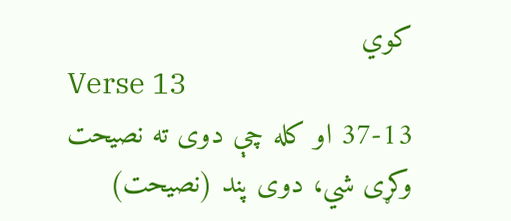كوي
Verse 13
37-13 او كله چې دوى ته نصیحت وكړى شي، دوى پند (نصیحت)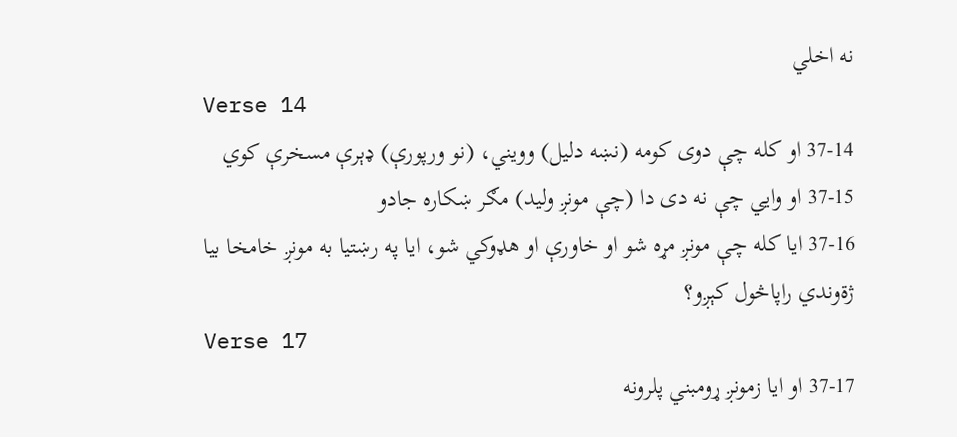نه اخلي
Verse 14
37-14 او كله چې دوى كومه (نښه دلیل) وویني، (نو ورپورې) ډېرې مسخرې كوي
37-15 او وايي چې نه دى دا (چې مونږ ولید) مګر ښكاره جادو
37-16 ایا كله چې مونږ مړه شو او خاورې او هډوكي شو، ایا په رښتیا به مونږ خامخا بیا ژۃوندي راپاڅول كېږو؟
Verse 17
37-17 او ایا زمونږ ړومبني پلرونه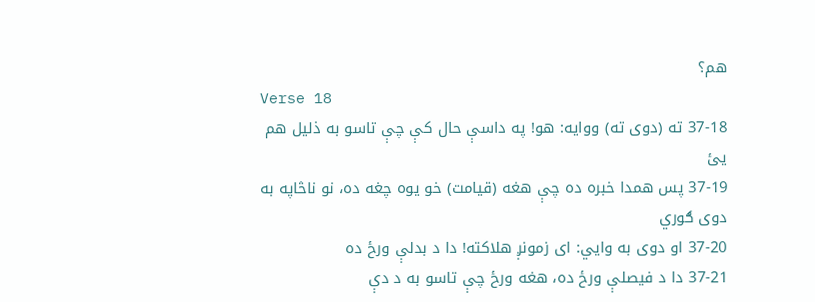هم؟
Verse 18
37-18 ته (دوى ته) ووایه: هو! په داسې حال كې چې تاسو به ذلیل هم یئ
37-19 پس همدا خبره ده چې هغه (قیامت) خو یوه چغه ده، نو ناڅاپه به دوى ګوري
37-20 او دوى به وايي: اى زمونږ هلاكته! دا د بدلې ورځ ده
37-21 دا د فیصلې ورځ ده، هغه ورځ چې تاسو به د دې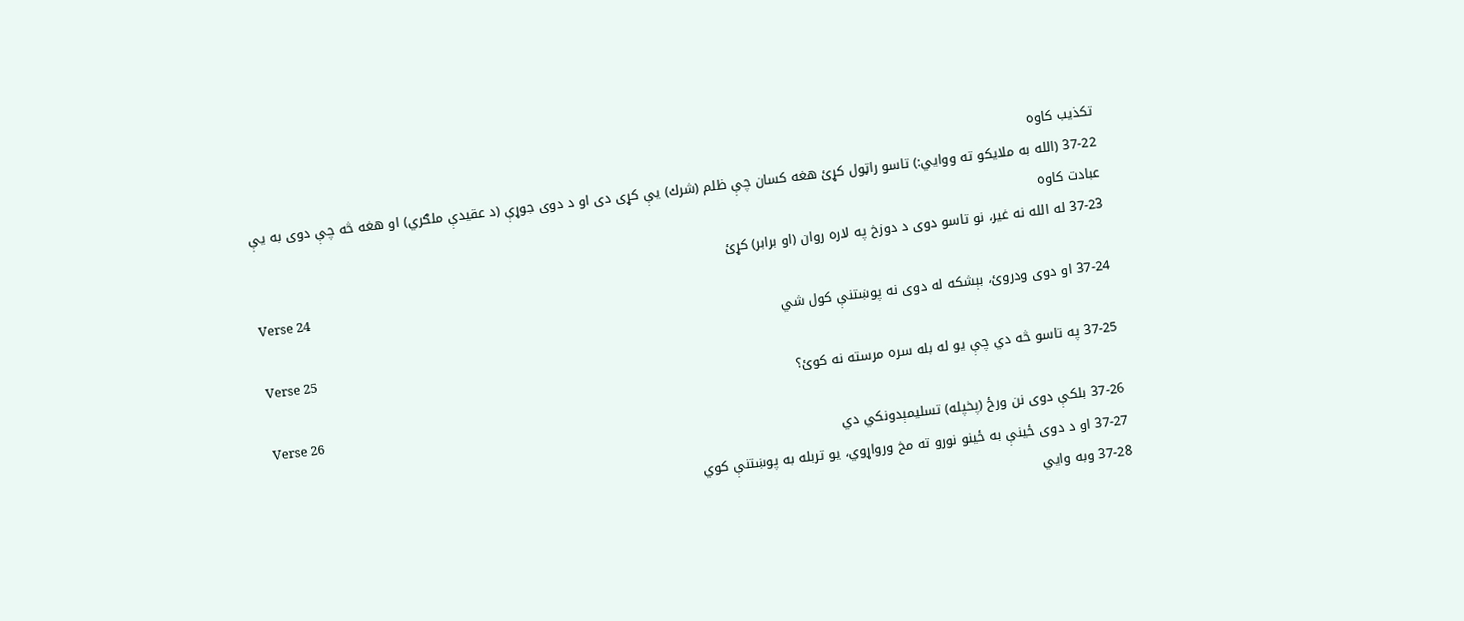تكذیب كاوه
37-22 (الله به ملايكو ته ووايي:) تاسو راټول كړئ هغه كسان چې ظلم (شرك) يې كړى دى او د دوى جوړې (د عقیدې ملګري) او هغه څه چې دوى به يې عبادت كاوه
37-23 له الله نه غیر، نو تاسو دوى د دوزخ په لاره روان (او برابر) كړئ
Verse 24
37-24 او دوى ودروئ، بېشكه له دوى نه پوښتنې كول شي
Verse 25
37-25 په تاسو څه دي چې یو له بله سره مرسته نه كوئ؟
Verse 26
37-26 بلكې دوى نن ورځ (پخپله) تسليمېدونكي دي
37-27 او د دوى ځینې به ځینو نورو ته مخ ورواړوي، یو تربله به پوښتنې كوي
37-28 وبه وايي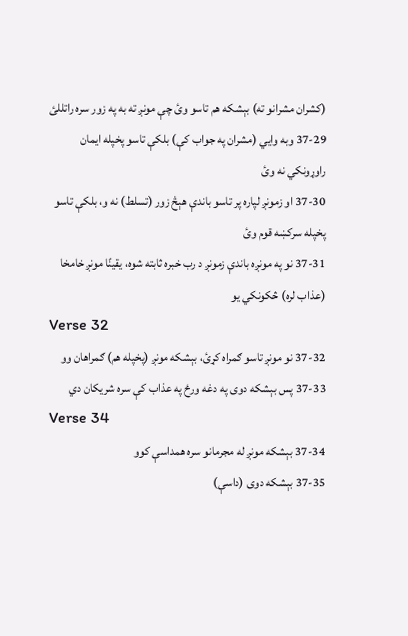(كشران مشرانو ته) بېشكه هم تاسو وئ چې مونږ ته به په زور سره راتللئ
37-29 وبه وايي (مشران په جواب كې) بلكې تاسو پخپله ایمان راوړونكي نه وئ
37-30 او زمونږ لپاره پر تاسو باندې هېڅ زور (تسلط) نه و، بلكې تاسو پخپله سركښه قوم وئ
37-31 نو په مونږه باندې زمونږ د رب خبره ثابته شوه، یقینًا مونږ خامخا (عذاب لره) څكونكي یو
Verse 32
37-32 نو مونږ تاسو ګمراه كړئ، بېشكه مونږ (پخپله هم) ګمراهان وو
37-33 پس بېشكه دوى په دغه ورځ په عذاب كې سره شریكان دي
Verse 34
37-34 بېشكه مونږ له مجرمانو سره همداسې كوو
37-35 بېشكه دوى (داسې)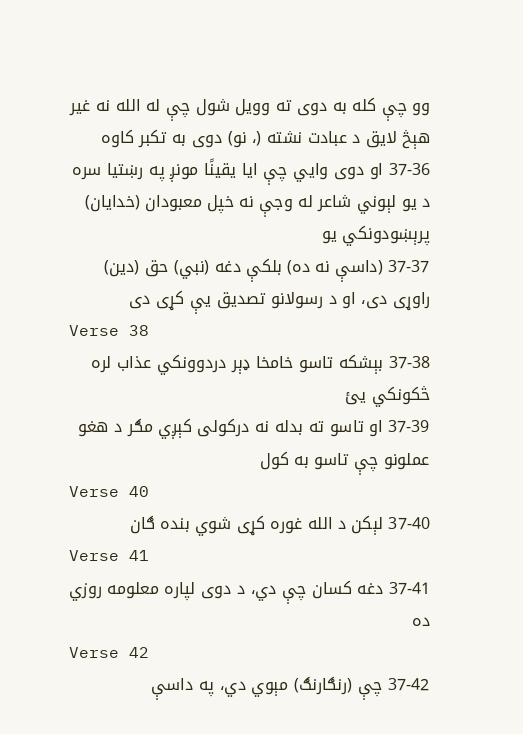وو چې كله به دوى ته وویل شول چې له الله نه غیر هېڅ لايق د عبادت نشته (، نو) دوى به تكبر كاوه
37-36 او دوى وايي چې ایا یقینًا مونږ په رښتیا سره د یو لېوني شاعر له وجې نه خپل معبودان (خدایان) پرېښودونكي یو
37-37 (داسې نه ده) بلكې دغه (نبي) حق (دین) راوړى دى، او د رسولانو تصدیق يې كړى دى
Verse 38
37-38 بېشكه تاسو خامخا ډېر دردوونكي عذاب لره څكونكي یئ
37-39 او تاسو ته بدله نه دركولى كېږي مګر د هغو عملونو چې تاسو به كول
Verse 40
37-40 لېكن د الله غوره كړى شوي بنده ګان
Verse 41
37-41 دغه كسان چې دي، د دوى لپاره معلومه روزي ده
Verse 42
37-42 چې (رنګارنګ) مېوي دي، په داسې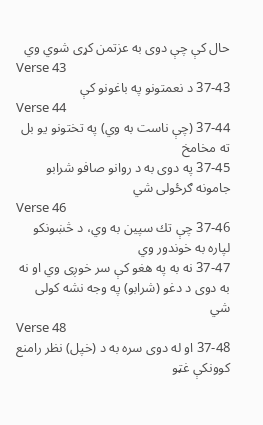حال كې چې دوى به عزتمن كړى شوي وي
Verse 43
37-43 د نعمتونو په باغونو كې
Verse 44
37-44 (چې ناست به وي) په تختونو یو بل ته مخامخ
37-45 په دوى به د روانو صافو شرابو جامونه ګرځولى شي
Verse 46
37-46 چې تك سپین به وي، د څښونكو لپاره به خوندور وي
37-47 نه به په هغو كې سر خوږى وي او نه به دوى د دغو (شرابو) په وجه نشه كولى شي
Verse 48
37-48 او له دوى سره به د (خپل) نظر رامنع كوونكې غټو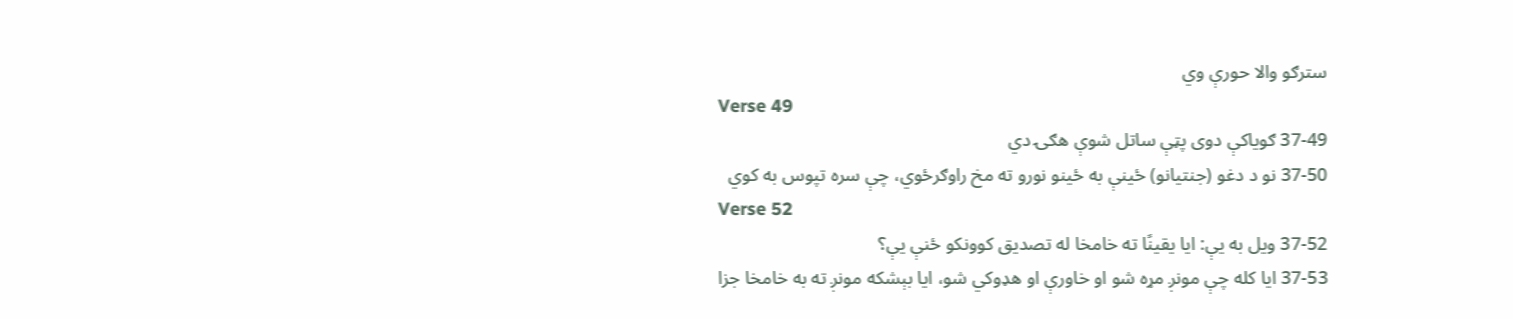سترګو والا حورې وي
Verse 49
37-49 ګویاكې دوى پټې ساتل شوې هګۍ دي
37-50 نو د دغو (جنتیانو) ځینې به ځینو نورو ته مخ راوګرځوي، چې سره تپوس به كوي
Verse 52
37-52 ویل به يې: ایا یقینًا ته خامخا له تصدیق كوونكو ځنې يې؟
37-53 ایا كله چې مونږ مړه شو او خاورې او هډوكي شو، ایا بېشكه مونږ ته به خامخا جزا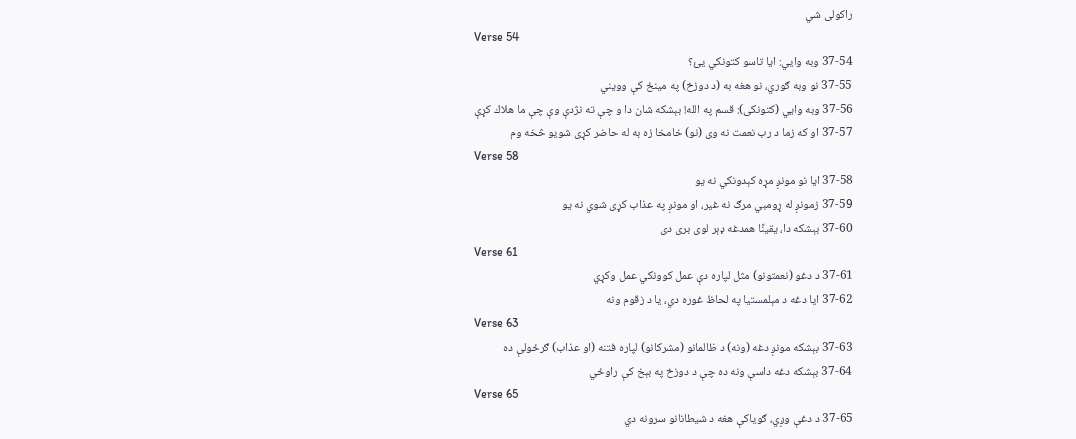راكولى شي
Verse 54
37-54 وبه وايي: ایا تاسو كتونكي يئ؟
37-55 نو وبه ګوري، نو هغه به (د دوزخ) په مینځ كې وویني
37-56 وبه وايي (كتونكى): قسم په الله! بېشكه شان دا و چې ته نژدې وې چې ما هلاك كړې
37-57 او كه زما د رب نعمت نه وى (نو) خامخا زه به له حاضر كړى شویو څخه وم
Verse 58
37-58 ایا نو مونږ مړه كېدونكي نه یو
37-59 زمونږ له ړومبي مرګ نه غیر، او مونږ په عذاب كړى شوي نه یو
37-60 بېشكه دا، یقینًا همدغه ډېر لوى برى دى
Verse 61
37-61 د دغو (نعمتونو) مثل لپاره دې عمل كوونكي عمل وكړي
37-62 ایا دغه د مېلمستیا په لحاظ غوره دي، یا د زقوم ونه
Verse 63
37-63 بېشكه مونږ دغه (ونه) د ظالمانو (مشركانو) لپاره فتنه (او عذاب) ګرځولې ده
37-64 بېشكه دغه داسې ونه ده چې د دوزخ په بېخ كې راوځي
Verse 65
37-65 د دغې وږي، ګویاكې هغه د شیطانانو سرونه دي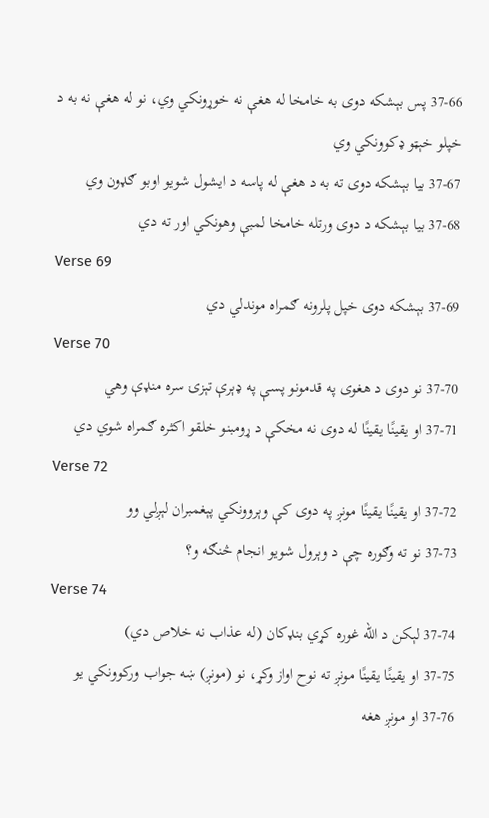37-66 پس بېشكه دوى به خامخا له هغې نه خوړونكي وي، نو له هغې نه به د خپلو خېټو ډكوونكي وي
37-67 بیا بېشكه دوى ته به د هغې له پاسه د ایشول شویو اوبو ګډون وي
37-68 بیا بېشكه د دوى ورتله خامخا لمبې وهونكي اور ته دي
Verse 69
37-69 بېشكه دوى خپل پلرونه ګمراه موندلي دي
Verse 70
37-70 نو دوى د هغوى په قدمونو پسې په ډېرې تېزۍ سره منډې وهي
37-71 او یقینًا یقینًا له دوى نه مخكې د ړومبنو خلقو اكثره ګمراه شوي دي
Verse 72
37-72 او یقینًا یقینًا مونږ په دوى كې وېروونكي پېغمبران لېږلي وو
37-73 نو ته وګوره چې د وېرول شویو انجام څنګه و؟
Verse 74
37-74 لېكن د الله غوره كړي بنډكان (له عذاب نه خلاص دي)
37-75 او یقینًا یقینًا مونږ ته نوح اواز وكړ، نو (مونږ) ښه جواب وركوونكي یو
37-76 او مونږ هغه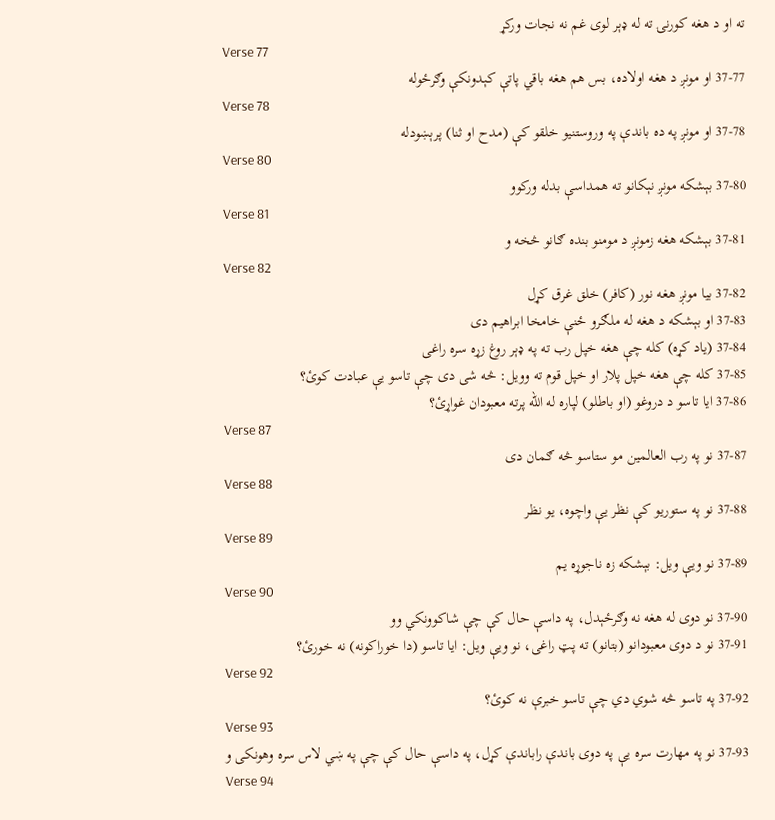ته او د هغه كورنۍ ته له ډېر لوى غم نه نجات وركړ
Verse 77
37-77 او مونږ د هغه اولاده، بس هم هغه باقي پاتې كېدونكې وګرځوله
Verse 78
37-78 او مونږ په ده باندې په وروستنيو خلقو كې (مدح او ثنا) پرېښودله
Verse 80
37-80 بېشكه مونږ نېكانو ته همداسې بدله وركوو
Verse 81
37-81 بېشكه هغه زمونږ د مومنو بنده ګانو څخه و
Verse 82
37-82 بیا مونږ هغه نور (كافر) خلق غرق كړل
37-83 او بېشكه د هغه له ملګرو ځنې خامخا ابراهیم دى
37-84 (یاد كړه) كله چې هغه خپل رب ته په ډېر روغ زړه سره راغى
37-85 كله چې هغه خپل پلار او خپل قوم ته وویل: څه شى دى چې تاسو يې عبادت كوئ؟
37-86 ایا تاسو د دروغو (او باطلو) لپاره له الله پرته معبودان غواړئ؟
Verse 87
37-87 نو په رب العالمین مو ستاسو څه ګمان دى
Verse 88
37-88 نو په ستوریو كې نظر يې واچوه، یو نظر
Verse 89
37-89 نو ويې ويل: بېشكه زه ناجوړه یم
Verse 90
37-90 نو دوى له هغه نه وګرځېدل، په داسې حال كې چې شاكوونكي وو
37-91 نو د دوى معبودانو (بتانو) ته پټ راغى، نو ويې ويل: ایا تاسو (دا خوراكونه) نه خورئ؟
Verse 92
37-92 په تاسو څه شوي دي چې تاسو خبرې نه كوئ؟
Verse 93
37-93 نو په مهارت سره يې په دوى باندې راباندې كړل، په داسې حال كې چې په ښي لاس سره وهونكى و
Verse 94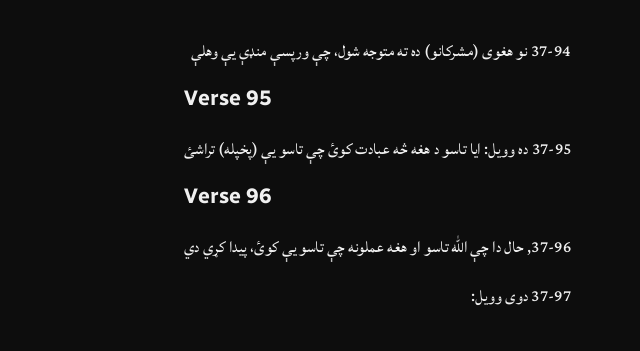37-94 نو هغوى (مشركانو) ده ته متوجه شول، چې ورپسې منډې يې وهلې
Verse 95
37-95 ده وویل: ایا تاسو د هغه څه عبادت كوئ چې تاسو يې (پخپله) تراشئ
Verse 96
37-96‚ حال دا چې الله تاسو او هغه عملونه چې تاسو يې كوئ، پیدا كړي دي
37-97 دوى وویل: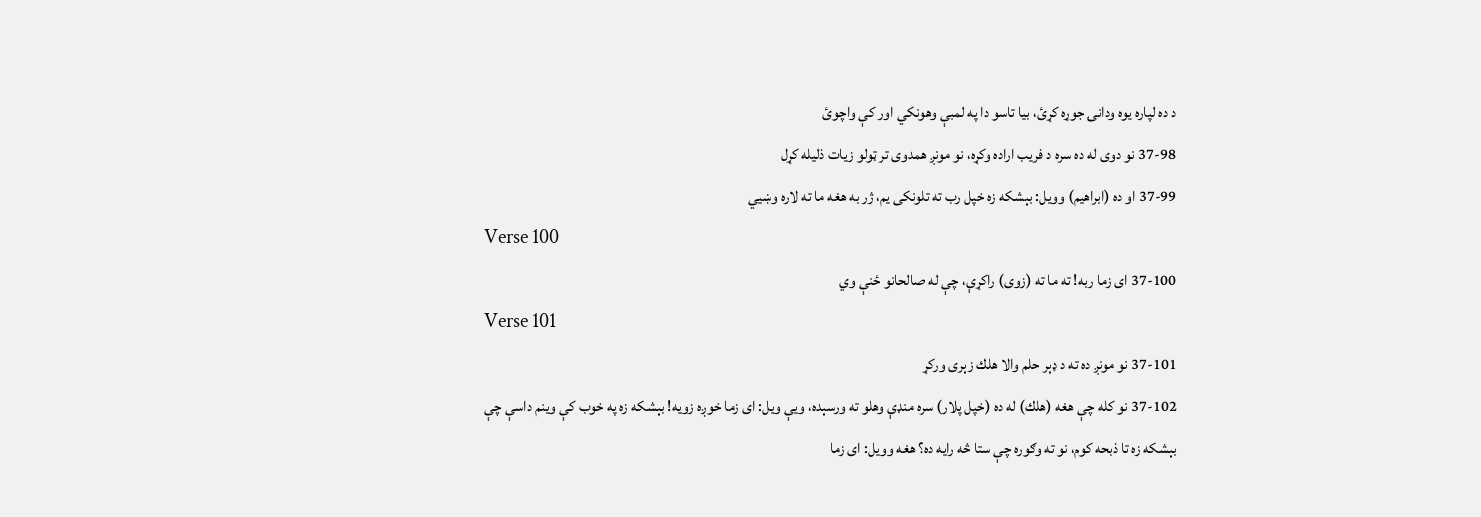د ده لپاره یوه ودانۍ جوړه كړئ، بیا تاسو دا په لمبې وهونكي اور كې واچوئ
37-98 نو دوى له ده سره د فریب اراده وكړه، نو مونږ همدوى تر ټولو زیات ذلیله كړل
37-99 او ده (ابراهیم) وویل: بېشكه زه خپل رب ته تلونكى یم، ژر به هغه ما ته لاره وښیي
Verse 100
37-100 اى زما ربه! ته ما ته (زوى) راكړې، چې له صالحانو ځنې وي
Verse 101
37-101 نو مونږ ده ته د ډېر حلم والا هلك زېرى وركړ
37-102 نو كله چې هغه (هلك) له ده (خپل پلار) سره منډې وهلو ته ورسېده، ويې ويل: اى زما خوږه زویه! بېشكه زه په خوب كې وینم داسې چې بېشكه زه تا ذبحه كوم، نو ته وګوره چې ستا څه رايه ده؟ هغه وویل: اى زما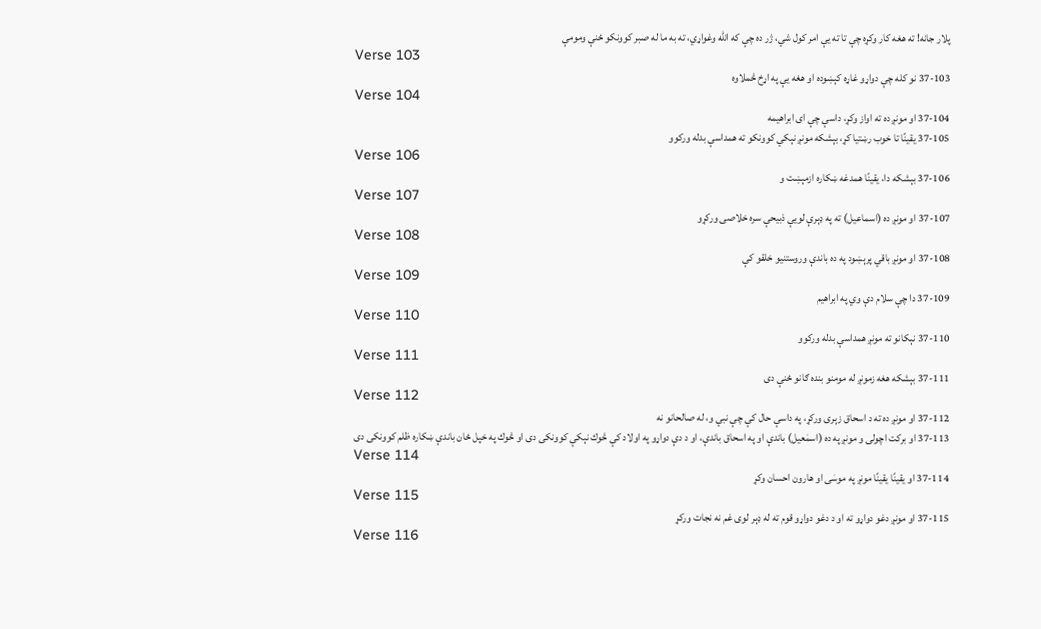پلار جانه! ته هغه كار وكړه چې تا ته يې امر كول شي، ژر ده چې كه الله وغواړي، ته به ما له صبر كوونكو ځنې ومومې
Verse 103
37-103 نو كله چې دواړو غاړه كېښوده او هغه يې په اړخ څملاوه
Verse 104
37-104 او مونږ ده ته اواز وكړ، داسې چې اى ابراهیمه
37-105 یقینًا تا خوب رښتیا كړ، بېشكه مونږ نېكي كوونكو ته همداسې بدله وركوو
Verse 106
37-106 بېشكه دا، یقینًا همدغه ښكاره ازمېښت و
Verse 107
37-107 او مونږ ده (اسماعیل) ته په ډېرې لويې ذبیحې سره خلاصى وركړو
Verse 108
37-108 او مونږ باقي پرېښود په ده باندې وروستنیو خلقو كې
Verse 109
37-109 دا چې سلام دې وي په ابراهیم
Verse 110
37-110 نېكانو ته مونږ همداسې بدله وركوو
Verse 111
37-111 بېشكه هغه زمونږ له مومنو بنده ګانو ځنې دى
Verse 112
37-112 او مونږ ده ته د اسحاق زېرى وركړ، په داسې حال كې چې نبي و، له صالحانو نه
37-113 او بركت اچولى و مونږ په ده (اسمٰعیل) باندې او په اسحاق باندې، او د دې دواړو په اولاد كې څوك نېكې كوونكى دى او څوك په خپل ځان باندې ښكاره ظلم كوونكى دى
Verse 114
37-114 او یقینًا یقینًا مونږ په موسٰى او هارون احسان وكړ
Verse 115
37-115 او مونږ دغو دواړو ته او د دغو دواړو قوم ته له ډېر لوى غم نه نجات وركړ
Verse 116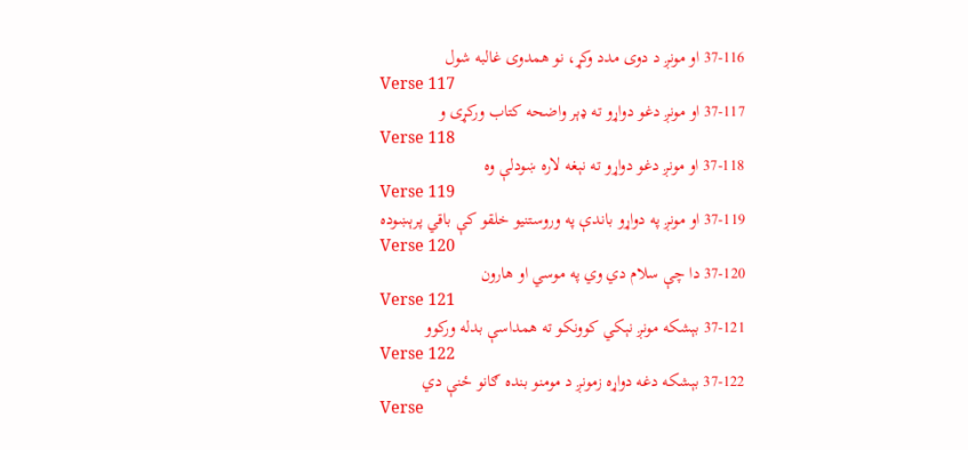37-116 او مونږ د دوى مدد وكړ، نو همدوى غالبه شول
Verse 117
37-117 او مونږ دغو دواړو ته ډېر واضحه كتاب وركړى و
Verse 118
37-118 او مونږ دغو دواړو ته نېغه لاره ښودلې وه
Verse 119
37-119 او مونږ په دواړو باندې په وروستنیو خلقو كې باقي پرېښوده
Verse 120
37-120 دا چې سلام دي وي په موسي او هارون
Verse 121
37-121 بېشكه مونږ نېكي كوونكو ته همداسې بدله وركوو
Verse 122
37-122 بېشكه دغه دواړه زمونږ د مومنو بنده ګانو ځنې دي
Verse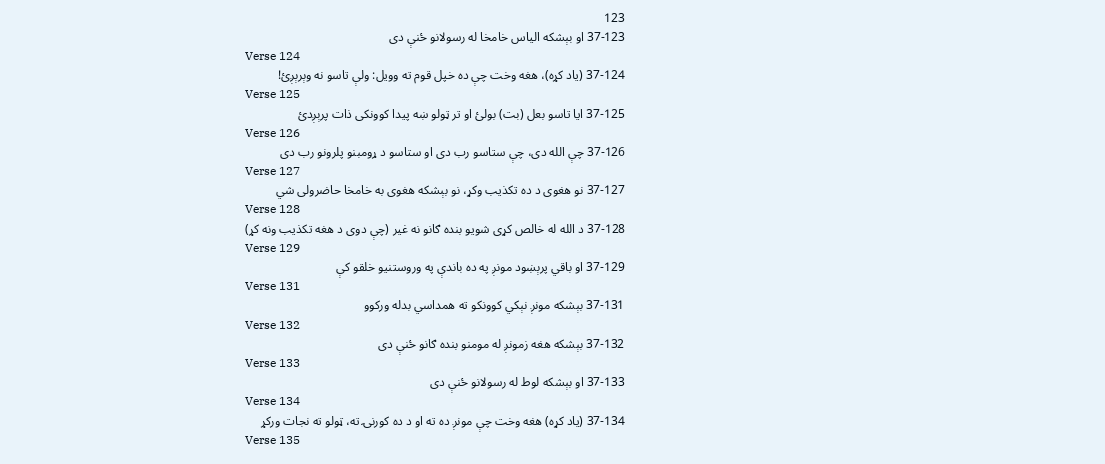123
37-123 او بېشكه الیاس خامخا له رسولانو ځنې دى
Verse 124
37-124 (یاد كړه)، هغه وخت چې ده خپل قوم ته وویل: ولې تاسو نه وېرېږئ!
Verse 125
37-125 ایا تاسو بعل (بت) بولئ او تر ټولو ښه پیدا كوونكى ذات پرېږدئ
Verse 126
37-126 چې الله دى، چې ستاسو رب دى او ستاسو د ړومبنو پلرونو رب دى
Verse 127
37-127 نو هغوى د ده تكذیب وكړ، نو بېشكه هغوى به خامخا حاضرولى شي
Verse 128
37-128 د الله له خالص كړى شویو بنده ګانو نه غیر (چې دوى د هغه تكذیب ونه كړ)
Verse 129
37-129 او باقي پرېښود مونږ په ده باندې په وروستنیو خلقو كې
Verse 131
37-131 بېشكه مونږ نېكي كوونكو ته همداسي بدله وركوو
Verse 132
37-132 بېشكه هغه زمونږ له مومنو بنده ګانو ځنې دى
Verse 133
37-133 او بېشكه لوط له رسولانو ځنې دى
Verse 134
37-134 (یاد كړه) هغه وخت چې مونږ ده ته او د ده كورنۍ ته، ټولو ته نجات وركړ
Verse 135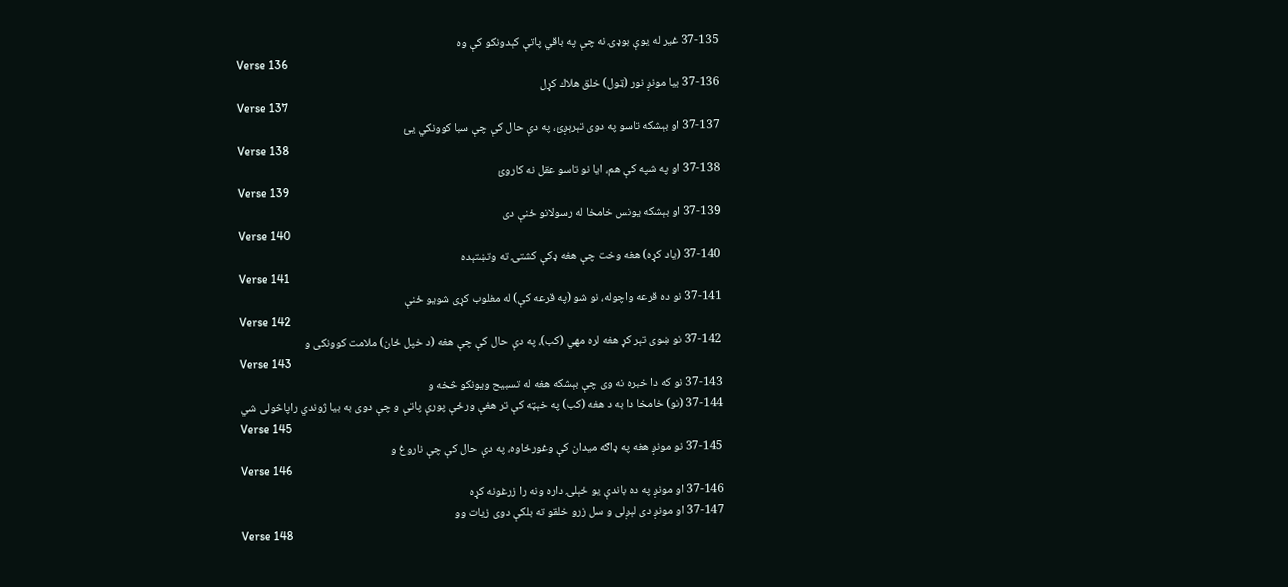37-135 غیر له یوې بوډۍ نه چې په باقي پاتې كېدونكو كې وه
Verse 136
37-136 بیا مونږ نور (ټول) خلق هلاك كړل
Verse 137
37-137 او بېشكه تاسو په دوى تېرېږئ، په دې حال كې چې سبا كوونكي يئ
Verse 138
37-138 او په شپه كې هم، ایا نو تاسو عقل نه كاروئ
Verse 139
37-139 او بېشكه یونس خامخا له رسولانو ځنې دى
Verse 140
37-140 (یاد كړه) هغه وخت چې هغه ډكې كشتۍ ته وتښتېده
Verse 141
37-141 نو ده قرعه واچوله، نو شو (په قرعه كې) له مغلوب كړى شویو ځنې
Verse 142
37-142 نو ښوى تېر كړ هغه لره مهي (كب)، په دې حال كې چې هغه (د خپل ځان) ملامت كوونكى و
Verse 143
37-143 نو كه دا خبره نه وى چې بېشكه هغه له تسبیح ویونكو څخه و
37-144 (نو) خامخا دا به د هغه (كب) په خېټه كې تر هغې ورځې پورې پاتې و چې دوى به بیا ژوندي راپاڅولى شي
Verse 145
37-145 نو مونږ هغه په ډاګه میدان كې وغورځاوه، په دې حال كې چې ناروغ و
Verse 146
37-146 او مونږ په ده باندې یو ځېلۍ داره ونه را زرغونه كړه
37-147 او مونږ دى لېږلى و سل زرو خلقو ته بلكې دوى زیات وو
Verse 148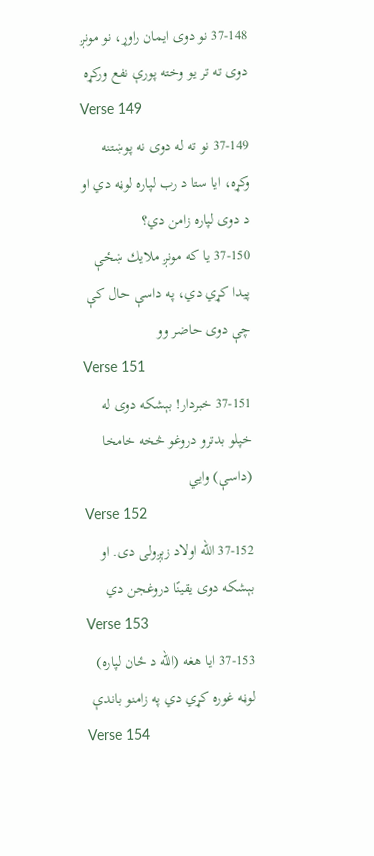37-148 نو دوى ایمان راوړ، نو مونږ دوى ته تر یو وخته پورې نفع وركړه
Verse 149
37-149 نو ته له دوى نه پوښتنه وكړه، ایا ستا د رب لپاره لوڼه دي او د دوى لپاره زامن دي؟
37-150 یا كه مونږ ملايك ښځې پیدا كړي دي، په داسې حال كې چې دوى حاضر وو
Verse 151
37-151 خبردار! بېشكه دوى له خپلو بدترو دروغو څخه خامخا (داسې) وايي
Verse 152
37-152 الله اولاد زېږولى دى. او بېشكه دوى یقینًا دروغجن دي
Verse 153
37-153 ایا هغه (الله د ځان لپاره) لوڼه غوره كړي دي په زامنو باندې
Verse 154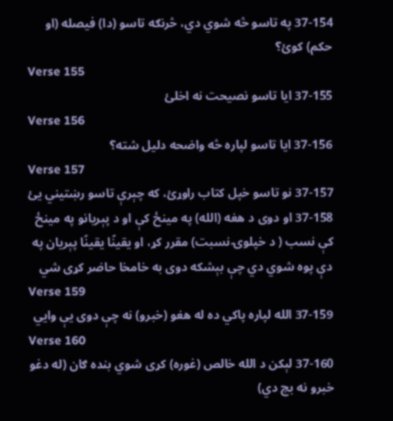37-154 په تاسو څه شوي دي، څرنګه تاسو (دا) فیصله (او حكم) كوئ؟
Verse 155
37-155 ایا تاسو نصیحت نه اخلئ
Verse 156
37-156 ایا تاسو لپاره څه واضحه دلیل شته؟
Verse 157
37-157 نو تاسو خپل كتاب راوړئ، كه چېرې تاسو رښتیني یئ
37-158 او دوى د هغه (الله) په مینځ كې او د پېریانو په مینځ كې نسب ( د خپلوۍ نسبت) مقرر كړ، او يقینًا یقینًا پېریان په دې پوه شوي دي چې بېشكه دوى به خامخا حاضر كړى شي
Verse 159
37-159 الله لپاره پاكي ده له هغو (خبرو) نه چې دوى يې وايي
Verse 160
37-160 لېكن د الله خالص (غوره) كړى شوي بنده ګان (له دغو خبرو نه بچ دي)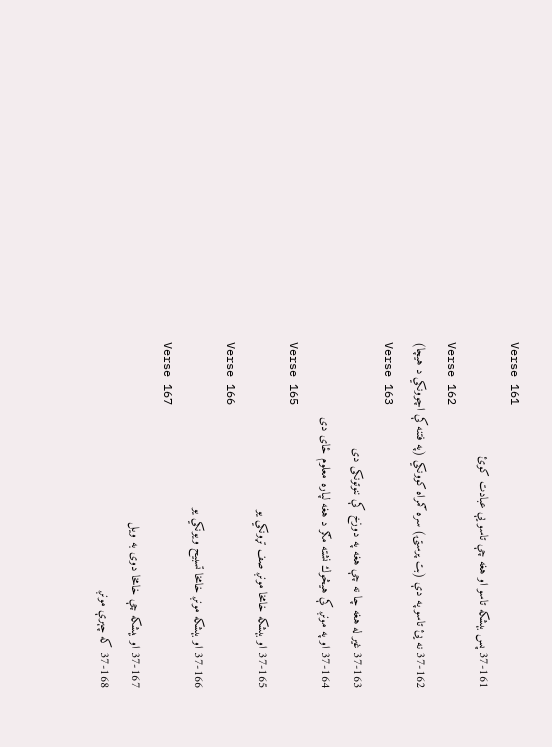Verse 161
37-161 پس بېشكه تاسو او هغه چې تاسو يې عبادت كوئ
Verse 162
37-162 نه یئ تاسو په دې (بت پرستۍ) سره ګمراه كوونكي (په فتنه كې اچوونكي د هیچا)
Verse 163
37-163 غیر له هغه چا نه چې هغه په دوزخ كې ننوتونكى دى
37-164 او په مونږ كې هیڅوك نشته مګر د هغه لپاره معلوم ځاى دى
Verse 165
37-165 او بېشكه خامخا مونږ صف تړونكي یو
Verse 166
37-166 او بېشكه مونږ خامخا تسبیح ویونكي یو
Verse 167
37-167 او بېشكه چې خامخا دوى به ویل
37-168 كه چېرې مونږ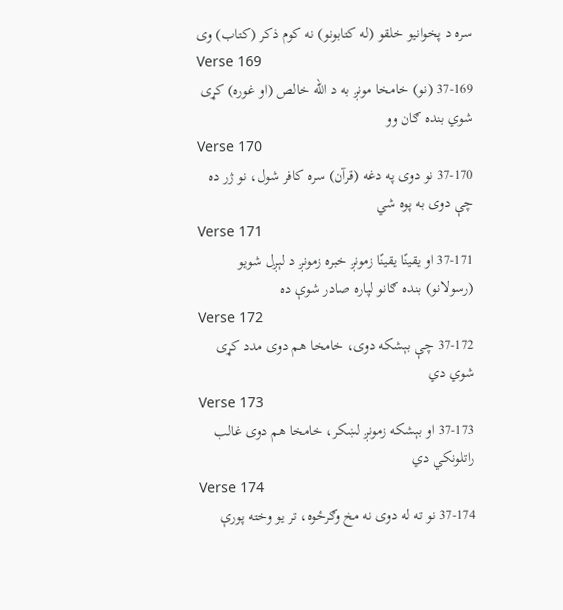سره د پخوانیو خلقو (له كتابونو) نه كوم ذكر (كتاب) وى
Verse 169
37-169 (نو) خامخا مونږ به د الله خالص (او غوره) كړى شوي بنده ګان وو
Verse 170
37-170 نو دوى په دغه (قرآن) سره كافر شول، نو ژر ده چې دوى به پوه شي
Verse 171
37-171 او یقینًا یقینًا زمونږ خبره زمونږ د لېږل شویو (رسولانو) بنده ګانو لپاره صادر شوې ده
Verse 172
37-172 چې بېشكه دوى، خامخا هم دوى مدد كړى شوي دي
Verse 173
37-173 او بېشكه زمونږ لښكر، خامخا هم دوى غالب راتلونكي دي
Verse 174
37-174 نو ته له دوى نه مخ وګرځوه، تر یو وخته پورې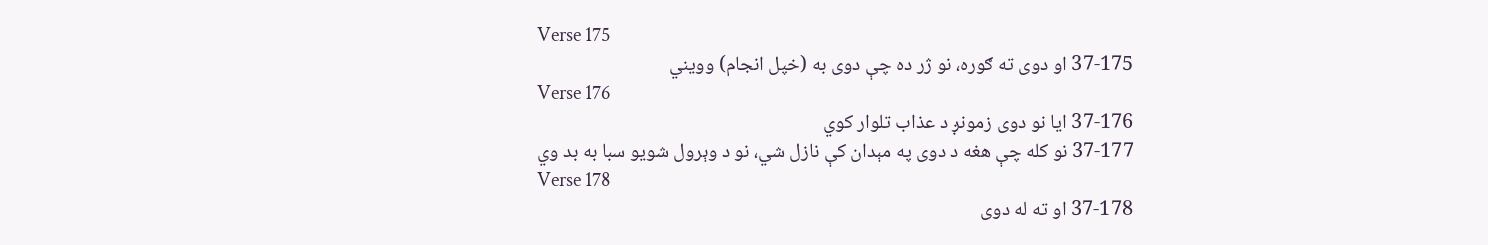Verse 175
37-175 او دوى ته ګوره، نو ژر ده چې دوى به (خپل انجام) وویني
Verse 176
37-176 ایا نو دوى زمونږ د عذاب تلوار كوي
37-177 نو كله چې هغه د دوى په مېدان كې نازل شي، نو د وېرول شویو سبا به بد وي
Verse 178
37-178 او ته له دوى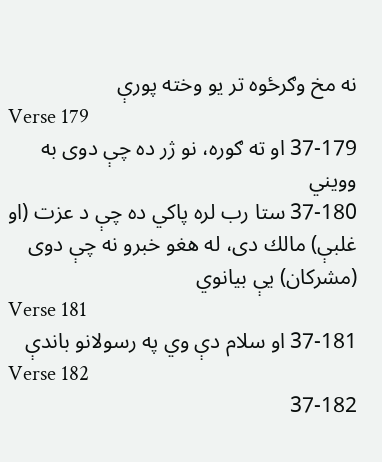نه مخ وګرځوه تر یو وخته پورې
Verse 179
37-179 او ته ګوره، نو ژر ده چې دوى به وویني
37-180 ستا رب لره پاكي ده چې د عزت (او غلبې) مالك دى، له هغو خبرو نه چې دوى (مشركان) يې بیانوي
Verse 181
37-181 او سلام دې وي په رسولانو باندې
Verse 182
37-182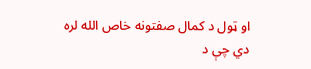او ټول د كمال صفتونه خاص الله لره دي چې د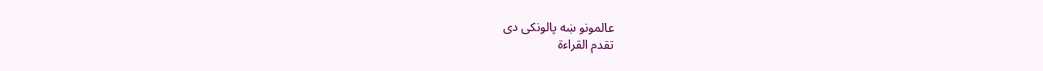عالمونو ښه پالونكى دى
تقدم القراءة